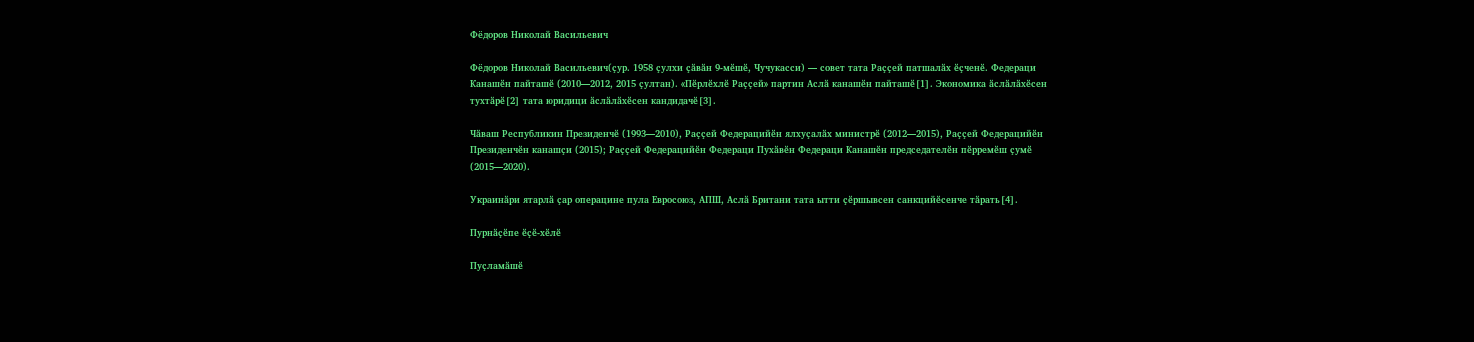Фёдоров Николай Васильевич

Фёдоров Николай Васильевич(ҫур. 1958 ҫулхи ҫӑвӑн 9-мӗшӗ, Чучукасси) — совет тата Раҫҫей патшалӑх ӗҫченӗ. Федераци Канашӗн пайташӗ (2010—2012, 2015 ҫултан). «Пӗрлӗхлӗ Раҫҫей» партин Аслӑ канашӗн пайташӗ[1]. Экономика ӑслӑлӑхӗсен тухтӑрӗ[2] тата юридици ӑслӑлӑхӗсен кандидачӗ[3].

Чӑваш Республикин Президенчӗ (1993—2010), Раҫҫей Федерацийӗн ялхуҫалӑх министрӗ (2012—2015), Раҫҫей Федерацийӗн Президенчӗн канашҫи (2015); Раҫҫей Федерацийӗн Федераци Пухӑвӗн Федераци Канашӗн председателӗн пӗрремӗш ҫумӗ (2015—2020).

Украинӑри ятарлӑ ҫар операцине пула Евросоюз, АПШ, Аслӑ Британи тата ытти ҫӗршывсен санкцийӗсенче тӑрать[4].

Пурнӑҫӗпе ӗҫӗ-хӗлӗ

Пуҫламӑшӗ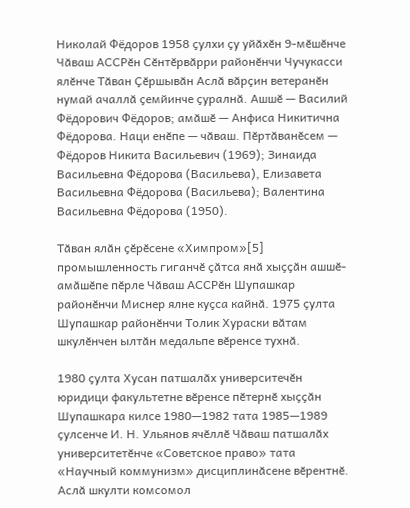Николай Фёдоров 1958 ҫулхи ҫу уйӑхӗн 9-мӗшӗнче Чӑваш АССРӗн Сӗнтӗрвӑрри районӗнчи Чучукасси ялӗнче Тӑван Ҫӗршывӑн Аслӑ вӑрҫин ветеранӗн нумай ачаллӑ ҫемйинче ҫуралнӑ. Ашшӗ — Василий Фёдорович Фёдоров; амӑшӗ — Анфиса Никитична Фёдорова. Наци енӗпе — чӑваш. Пӗртӑванӗсем — Фёдоров Никита Васильевич (1969); Зинаида Васильевна Фёдорова (Васильева), Елизавета Васильевна Фёдорова (Васильева); Валентина Васильевна Фёдорова (1950).

Тӑван ялӑн ҫӗрӗсене «Химпром»[5] промышленность гиганчӗ ҫӑтса янӑ хыҫҫӑн ашшӗ-амӑшӗпе пӗрле Чӑваш АССРӗн Шупашкар районӗнчи Миснер ялне куҫса кайнӑ. 1975 ҫулта Шупашкар районӗнчи Толик Хураски вӑтам шкулӗнчен ылтӑн медальпе вӗренсе тухнӑ.

1980 ҫулта Хусан патшалӑх университечӗн юридици факультетне вӗренсе пӗтернӗ хыҫҫӑн Шупашкара килсе 1980—1982 тата 1985—1989 ҫулсенче И. Н. Ульянов ячӗллӗ Чӑваш патшалӑх университетӗнче «Советское право» тата «Научный коммунизм» дисциплинӑсене вӗрентнӗ. Аслӑ шкулти комсомол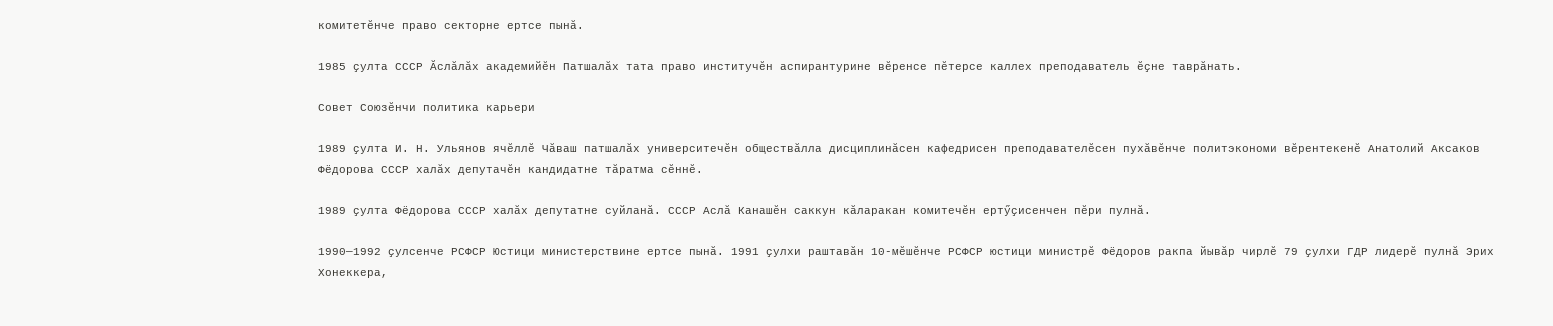комитетӗнче право секторне ертсе пынӑ.

1985 ҫулта СССР Ӑслӑлӑх академийӗн Патшалӑх тата право институчӗн аспирантурине вӗренсе пӗтерсе каллех преподаватель ӗҫне таврӑнать.

Совет Союзӗнчи политика карьери

1989 ҫулта И. Н. Ульянов ячӗллӗ Чӑваш патшалӑх университечӗн обществӑлла дисциплинӑсен кафедрисен преподавателӗсен пухӑвӗнче политэкономи вӗрентекенӗ Анатолий Аксаков Фёдорова СССР халӑх депутачӗн кандидатне тӑратма сӗннӗ.

1989 ҫулта Фёдорова СССР халӑх депутатне суйланӑ. СССР Аслӑ Канашӗн саккун кӑларакан комитечӗн ертӳҫисенчен пӗри пулнӑ.

1990—1992 ҫулсенче РСФСР Юстици министерствине ертсе пынӑ. 1991 ҫулхи раштавӑн 10-мӗшӗнче РСФСР юстици министрӗ Фёдоров ракпа йывӑр чирлӗ 79 ҫулхи ГДР лидерӗ пулнӑ Эрих Хонеккера,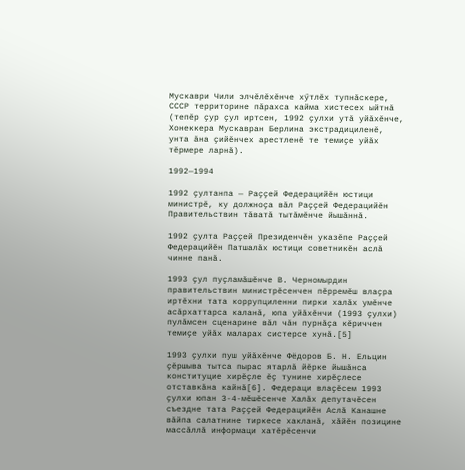Мускаври Чили элчӗлӗхӗнче хӳтлӗх тупнӑскере, СССР территорине пӑрахса кайма хистесех ыйтнӑ (тепӗр ҫур ҫул иртсен, 1992 ҫулхи утӑ уйӑхӗнче, Хонеккера Мускавран Берлина экстрадициленӗ, унта ӑна ҫийӗнчех арестленӗ те темиҫе уйӑх тӗрмере ларнӑ).

1992—1994

1992 ҫултанпа — Раҫҫей Федерацийӗн юстици министрӗ, ку должноҫа вӑл Раҫҫей Федерацийӗн Правительствин тӑватӑ тытӑмӗнче йышӑннӑ.

1992 ҫулта Раҫҫей Президенчӗн указӗпе Раҫҫей Федерацийӗн Патшалӑх юстици советникӗн аслӑ чинне панӑ.

1993 ҫул пуҫламӑшӗнче В. Черномырдин правительствин министрӗсенчен пӗрремӗш влаҫра иртӗхни тата коррупциленни пирки халӑх умӗнче асӑрхаттарса каланӑ, юпа уйӑхӗнчи (1993 ҫулхи) пулӑмсен сценарине вӑл чӑн пурнӑҫа кӗриччен темиҫе уйӑх маларах систерсе хунӑ.[5]

1993 ҫулхи пуш уйӑхӗнче Фёдоров Б. Н. Ельцин ҫӗршыва тытса пырас ятарлӑ йӗрке йышӑнса конституцие хирӗҫле ӗҫ тунине хирӗҫлесе отставкӑна кайнӑ[6]. Федераци влаҫӗсем 1993 ҫулхи юпан 3-4-мӗшӗсенче Халӑх депутачӗсен съездне тата Раҫҫей Федерацийӗн Аслӑ Канашне вӑйпа салатнине тиркесе хакланӑ, хӑйӗн позицине массӑллӑ информаци хатӗрӗсенчи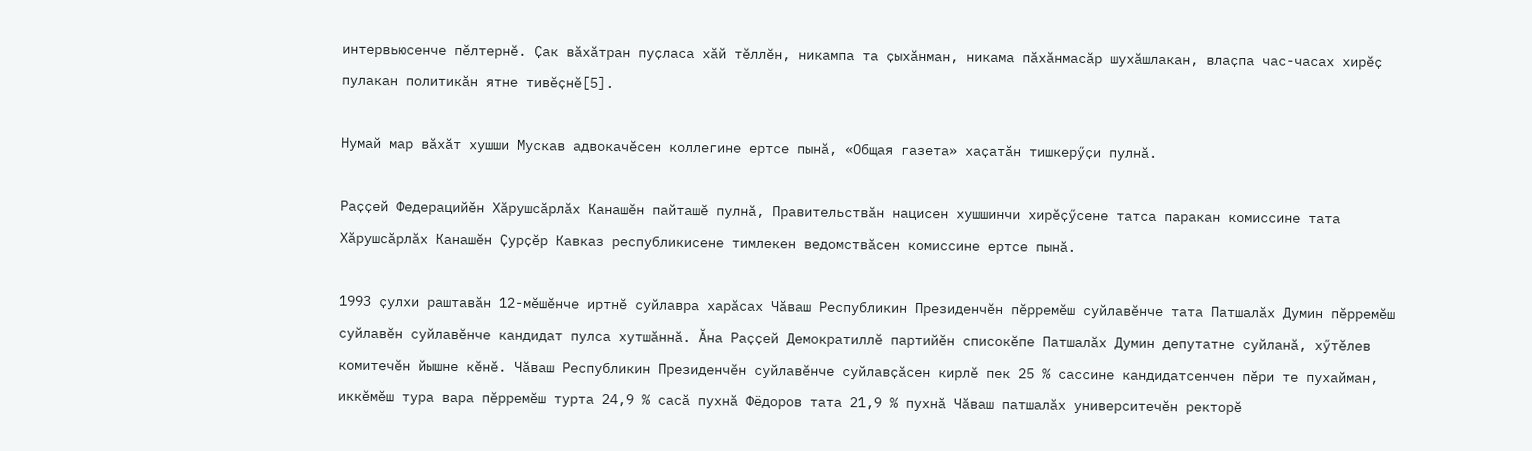интервьюсенче пӗлтернӗ. Ҫак вӑхӑтран пуҫласа хӑй тӗллӗн, никампа та ҫыхӑнман, никама пӑхӑнмасӑр шухӑшлакан, влаҫпа час-часах хирӗҫ пулакан политикӑн ятне тивӗҫнӗ[5].

Нумай мар вӑхӑт хушши Мускав адвокачӗсен коллегине ертсе пынӑ, «Общая газета» хаҫатӑн тишкерӳҫи пулнӑ.

Раҫҫей Федерацийӗн Хӑрушсӑрлӑх Канашӗн пайташӗ пулнӑ, Правительствӑн нацисен хушшинчи хирӗҫӳсене татса паракан комиссине тата Хӑрушсӑрлӑх Канашӗн Ҫурҫӗр Кавказ республикисене тимлекен ведомствӑсен комиссине ертсе пынӑ.

1993 ҫулхи раштавӑн 12-мӗшӗнче иртнӗ суйлавра харӑсах Чӑваш Республикин Президенчӗн пӗрремӗш суйлавӗнче тата Патшалӑх Думин пӗрремӗш суйлавӗн суйлавӗнче кандидат пулса хутшӑннӑ. Ӑна Раҫҫей Демократиллӗ партийӗн списокӗпе Патшалӑх Думин депутатне суйланӑ, хӳтӗлев комитечӗн йышне кӗнӗ. Чӑваш Республикин Президенчӗн суйлавӗнче суйлавҫӑсен кирлӗ пек 25 % сассине кандидатсенчен пӗри те пухайман, иккӗмӗш тура вара пӗрремӗш турта 24,9 % сасӑ пухнӑ Фёдоров тата 21,9 % пухнӑ Чӑваш патшалӑх университечӗн ректорӗ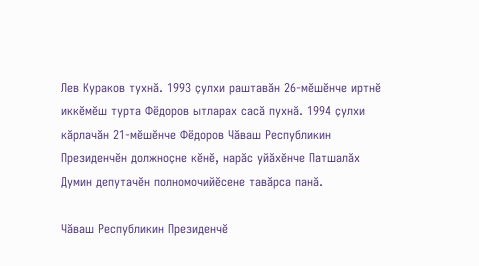Лев Кураков тухнӑ. 1993 ҫулхи раштавӑн 26-мӗшӗнче иртнӗ иккӗмӗш турта Фёдоров ытларах сасӑ пухнӑ. 1994 ҫулхи кӑрлачӑн 21-мӗшӗнче Фёдоров Чӑваш Республикин Президенчӗн должноҫне кӗнӗ, нарӑс уйӑхӗнче Патшалӑх Думин депутачӗн полномочийӗсене тавӑрса панӑ.

Чӑваш Республикин Президенчӗ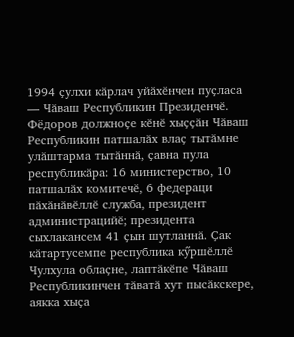1994 ҫулхи кӑрлач уйӑхӗнчен пуҫласа — Чӑваш Республикин Президенчӗ. Фёдоров должноҫе кӗнӗ хыҫҫӑн Чӑваш Республикин патшалӑх влаҫ тытӑмне улӑштарма тытӑннӑ, ҫавна пула республикӑра: 16 министерство, 10 патшалӑх комитечӗ, 6 федераци пӑхӑнӑвӗллӗ служба, президент администрацийӗ; президента сыхлакансем 41 ҫын шутланнӑ. Ҫак кӑтартусемпе республика кӳршӗллӗ Чулхула облаҫне, лаптӑкӗпе Чӑваш Республикинчен тӑватӑ хут пысӑкскере, аякка хыҫа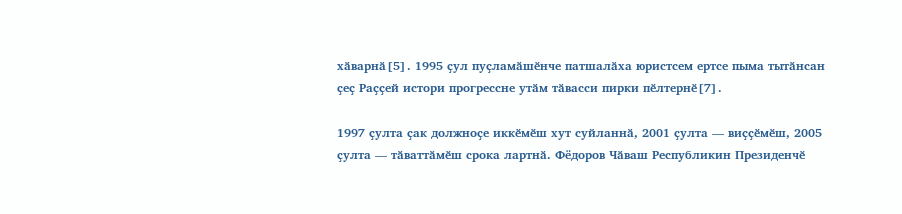хӑварнӑ[5]. 1995 ҫул пуҫламӑшӗнче патшалӑха юристсем ертсе пыма тытӑнсан ҫеҫ Раҫҫей истори прогрессне утӑм тӑвасси пирки пӗлтернӗ[7].

1997 ҫулта ҫак должноҫе иккӗмӗш хут суйланнӑ, 2001 ҫулта — виҫҫӗмӗш, 2005 ҫулта — тӑваттӑмӗш срока лартнӑ. Фёдоров Чӑваш Республикин Президенчӗ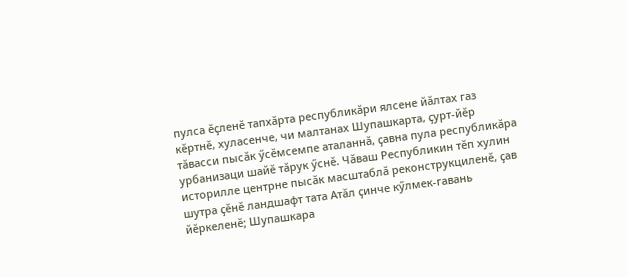пулса ӗҫленӗ тапхӑрта республикӑри ялсене йӑлтах газ кӗртнӗ, хуласенче, чи малтанах Шупашкарта, ҫурт-йӗр тӑвасси пысӑк ӳсӗмсемпе аталаннӑ, ҫавна пула республикӑра урбанизаци шайӗ тӑрук ӳснӗ. Чӑваш Республикин тӗп хулин историлле центрне пысӑк масштаблӑ реконструкциленӗ, ҫав шутра ҫӗнӗ ландшафт тата Атӑл ҫинче кӳлмек-гавань йӗркеленӗ; Шупашкара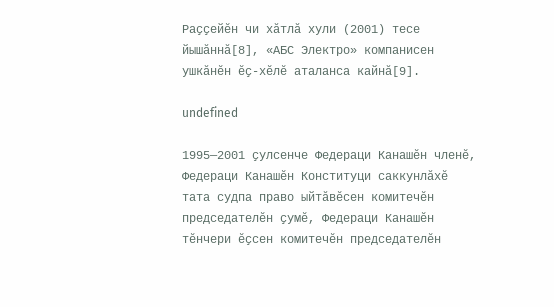Раҫҫейӗн чи хӑтлӑ хули (2001) тесе йышӑннӑ[8], «АБС Электро» компанисен ушкӑнӗн ӗҫ-хӗлӗ аталанса кайнӑ[9].

undefined

1995—2001 ҫулсенче Федераци Канашӗн членӗ, Федераци Канашӗн Конституци саккунлӑхӗ тата судпа право ыйтӑвӗсен комитечӗн председателӗн ҫумӗ, Федераци Канашӗн тӗнчери ӗҫсен комитечӗн председателӗн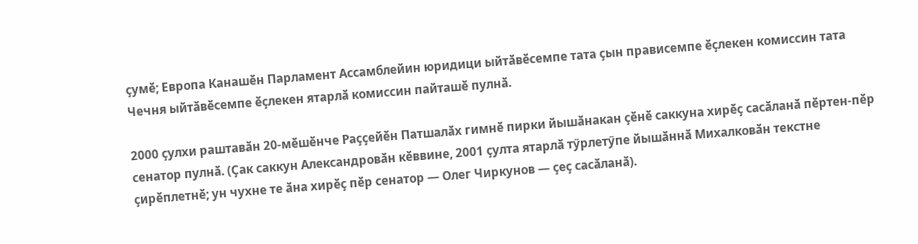ҫумӗ; Европа Канашӗн Парламент Ассамблейин юридици ыйтӑвӗсемпе тата ҫын прависемпе ӗҫлекен комиссин тата Чечня ыйтӑвӗсемпе ӗҫлекен ятарлӑ комиссин пайташӗ пулнӑ.

2000 ҫулхи раштавӑн 20-мӗшӗнче Раҫҫейӗн Патшалӑх гимнӗ пирки йышӑнакан ҫӗнӗ саккуна хирӗҫ сасӑланӑ пӗртен-пӗр сенатор пулнӑ. (Ҫак саккун Александровӑн кӗввине, 2001 ҫулта ятарлӑ тӳрлетӳпе йышӑннӑ Михалковӑн текстне ҫирӗплетнӗ; ун чухне те ӑна хирӗҫ пӗр сенатор — Олег Чиркунов — ҫеҫ сасӑланӑ).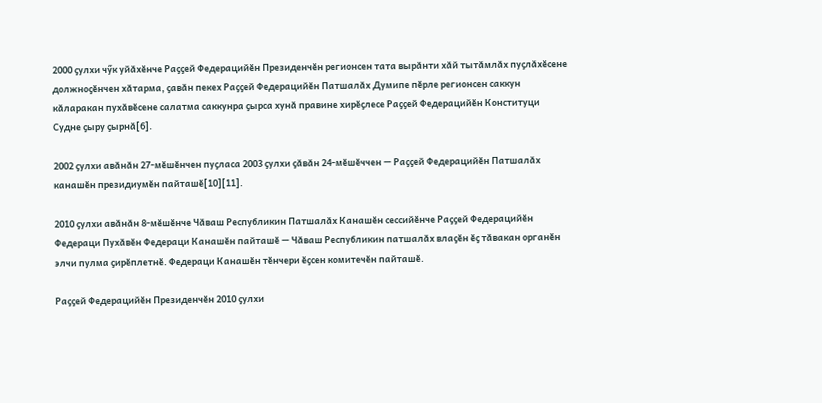2000 ҫулхи чӳк уйӑхӗнче Раҫҫей Федерацийӗн Президенчӗн регионсен тата вырӑнти хӑй тытӑмлӑх пуҫлӑхӗсене должноҫӗнчен хӑтарма, ҫавӑн пекех Раҫҫей Федерацийӗн Патшалӑх Думипе пӗрле регионсен саккун кӑларакан пухӑвӗсене салатма саккунра ҫырса хунӑ правине хирӗҫлесе Раҫҫей Федерацийӗн Конституци Судне ҫыру ҫырнӑ[6].

2002 ҫулхи авӑнӑн 27-мӗшӗнчен пуҫласа 2003 ҫулхи ҫӑвӑн 24-мӗшӗччен — Раҫҫей Федерацийӗн Патшалӑх канашӗн президиумӗн пайташӗ[10][11].

2010 ҫулхи авӑнӑн 8-мӗшӗнче Чӑваш Республикин Патшалӑх Канашӗн сессийӗнче Раҫҫей Федерацийӗн Федераци Пухӑвӗн Федераци Канашӗн пайташӗ — Чӑваш Республикин патшалӑх влаҫӗн ӗҫ тӑвакан органӗн элчи пулма ҫирӗплетнӗ. Федераци Канашӗн тӗнчери ӗҫсен комитечӗн пайташӗ.

Раҫҫей Федерацийӗн Президенчӗн 2010 ҫулхи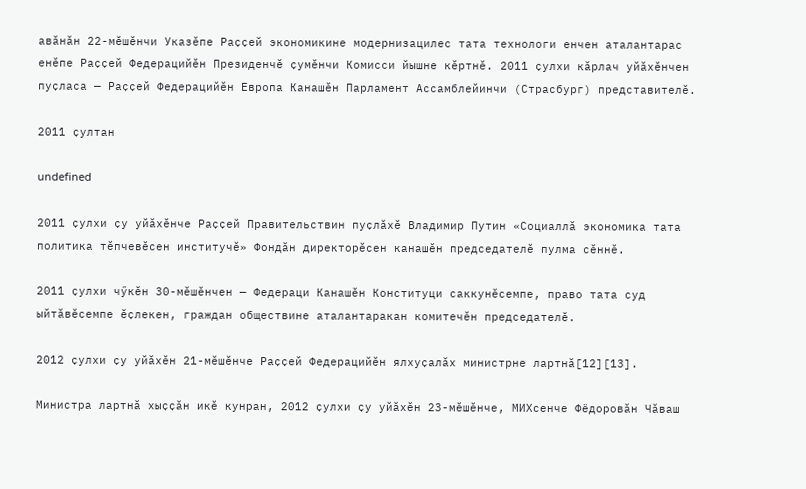авӑнӑн 22-мӗшӗнчи Указӗпе Раҫҫей экономикине модернизацилес тата технологи енчен аталантарас енӗпе Раҫҫей Федерацийӗн Президенчӗ ҫумӗнчи Комисси йышне кӗртнӗ. 2011 ҫулхи кӑрлач уйӑхӗнчен пуҫласа — Раҫҫей Федерацийӗн Европа Канашӗн Парламент Ассамблейинчи (Страсбург) представителӗ.

2011 ҫултан

undefined

2011 ҫулхи ҫу уйӑхӗнче Раҫҫей Правительствин пуҫлӑхӗ Владимир Путин «Социаллӑ экономика тата политика тӗпчевӗсен институчӗ» Фондӑн директорӗсен канашӗн председателӗ пулма сӗннӗ.

2011 ҫулхи чӳкӗн 30-мӗшӗнчен — Федераци Канашӗн Конституци саккунӗсемпе, право тата суд ыйтӑвӗсемпе ӗҫлекен, граждан обществине аталантаракан комитечӗн председателӗ.

2012 ҫулхи ҫу уйӑхӗн 21-мӗшӗнче Раҫҫей Федерацийӗн ялхуҫалӑх министрне лартнӑ[12][13].

Министра лартнӑ хыҫҫӑн икӗ кунран, 2012 ҫулхи ҫу уйӑхӗн 23-мӗшӗнче, МИХсенче Фёдоровӑн Чӑваш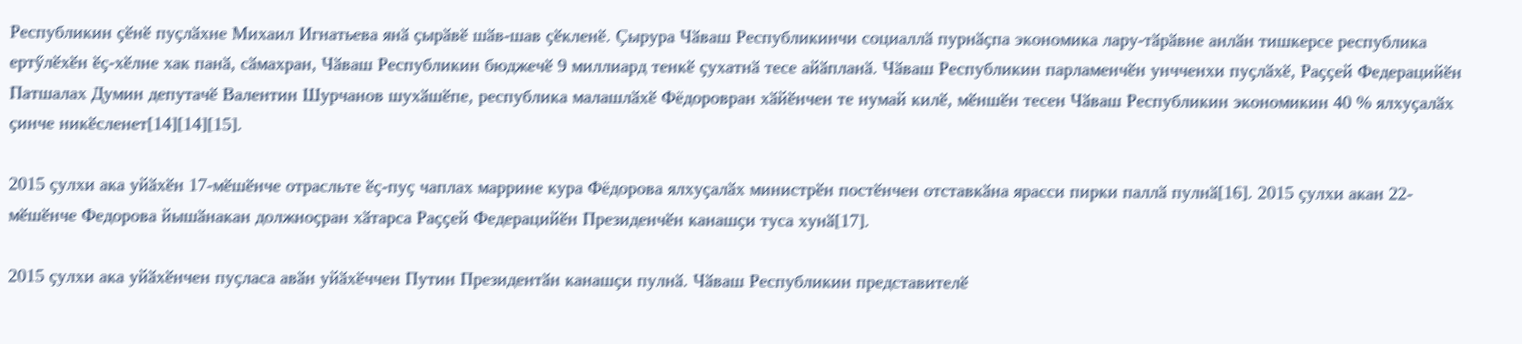Республикин ҫӗнӗ пуҫлӑхне Михаил Игнатьева янӑ ҫырӑвӗ шӑв-шав ҫӗкленӗ. Ҫырура Чӑваш Республикинчи социаллӑ пурнӑҫпа экономика лару-тӑрӑвне анлӑн тишкерсе республика ертӳлӗхӗн ӗҫ-хӗлне хак панӑ, сӑмахран, Чӑваш Республикин бюджечӗ 9 миллиард тенкӗ ҫухатнӑ тесе айӑпланӑ. Чӑваш Республикин парламенчӗн унчченхи пуҫлӑхӗ, Раҫҫей Федерацийӗн Патшалах Думин депутачӗ Валентин Шурчанов шухӑшӗпе, республика малашлӑхӗ Фёдоровран хӑйӗнчен те нумай килӗ, мӗншӗн тесен Чӑваш Республикин экономикин 40 % ялхуҫалӑх ҫинче никӗсленет[14][14][15].

2015 ҫулхи ака уйӑхӗн 17-мӗшӗнче отрасльте ӗҫ-пуҫ чаплах маррине кура Фёдорова ялхуҫалӑх министрӗн постӗнчен отставкӑна ярасси пирки паллӑ пулнӑ[16]. 2015 ҫулхи акан 22-мӗшӗнче Федорова йышӑнакан должноҫран хӑтарса Раҫҫей Федерацийӗн Президенчӗн канашҫи туса хунӑ[17].

2015 ҫулхи ака уйӑхӗнчен пуҫласа авӑн уйӑхӗччен Путин Президентӑн канашҫи пулнӑ. Чӑваш Республикин представителӗ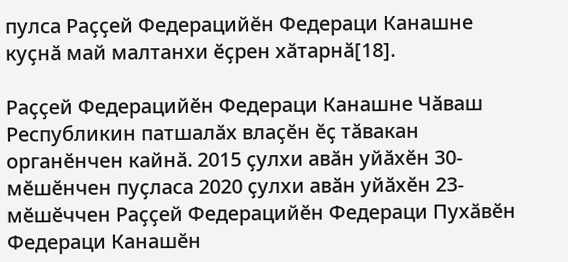пулса Раҫҫей Федерацийӗн Федераци Канашне куҫнӑ май малтанхи ӗҫрен хӑтарнӑ[18].

Раҫҫей Федерацийӗн Федераци Канашне Чӑваш Республикин патшалӑх влаҫӗн ӗҫ тӑвакан органӗнчен кайнӑ. 2015 ҫулхи авӑн уйӑхӗн 30-мӗшӗнчен пуҫласа 2020 ҫулхи авӑн уйӑхӗн 23-мӗшӗччен Раҫҫей Федерацийӗн Федераци Пухӑвӗн Федераци Канашӗн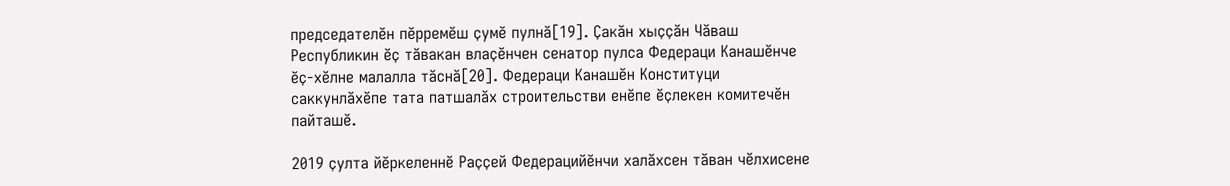председателӗн пӗрремӗш ҫумӗ пулнӑ[19]. Ҫакӑн хыҫҫӑн Чӑваш Республикин ӗҫ тӑвакан влаҫӗнчен сенатор пулса Федераци Канашӗнче ӗҫ-хӗлне малалла тӑснӑ[20]. Федераци Канашӗн Конституци саккунлӑхӗпе тата патшалӑх строительстви енӗпе ӗҫлекен комитечӗн пайташӗ.

2019 ҫулта йӗркеленнӗ Раҫҫей Федерацийӗнчи халӑхсен тӑван чӗлхисене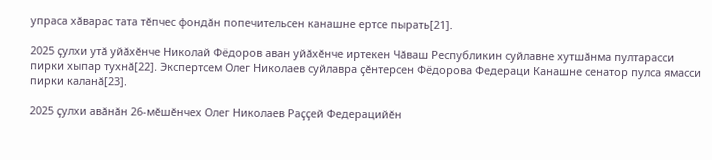упраса хӑварас тата тӗпчес фондӑн попечительсен канашне ертсе пырать[21].

2025 ҫулхи утӑ уйӑхӗнче Николай Фёдоров аван уйӑхӗнче иртекен Чӑваш Республикин суйлавне хутшӑнма пултарасси пирки хыпар тухнӑ[22]. Экспертсем Олег Николаев суйлавра ҫӗнтерсен Фёдорова Федераци Канашне сенатор пулса ямасси пирки каланӑ[23].

2025 ҫулхи авӑнӑн 26-мӗшӗнчех Олег Николаев Раҫҫей Федерацийӗн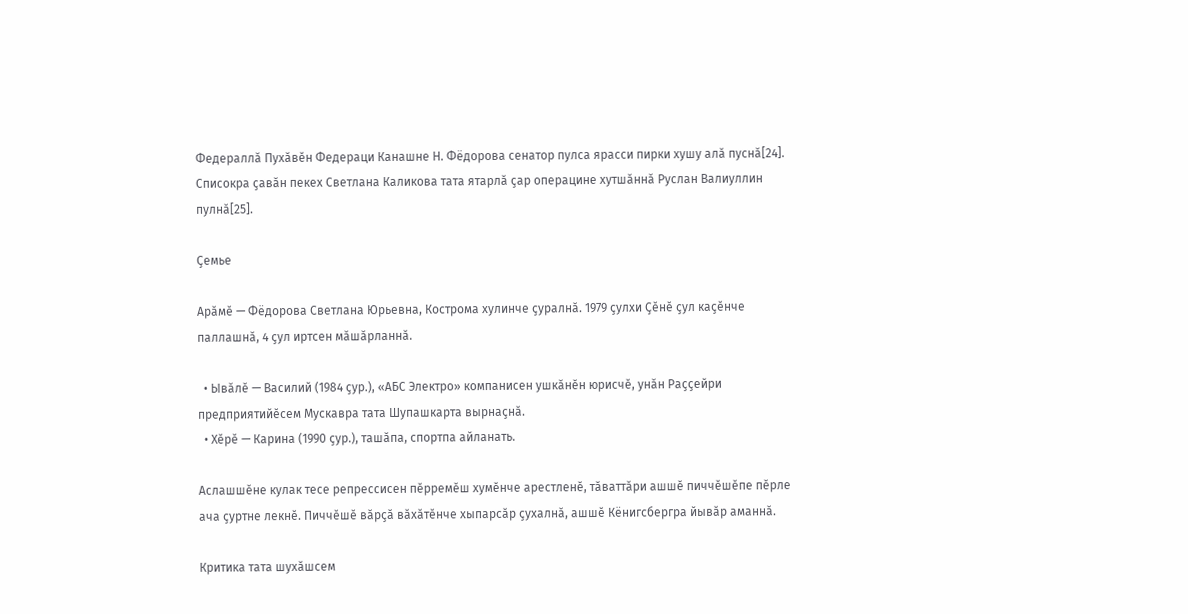Федераллӑ Пухӑвӗн Федераци Канашне Н. Фёдорова сенатор пулса ярасси пирки хушу алӑ пуснӑ[24]. Списокра ҫавӑн пекех Светлана Каликова тата ятарлӑ ҫар операцине хутшӑннӑ Руслан Валиуллин пулнӑ[25].

Ҫемье

Арӑмӗ — Фёдорова Светлана Юрьевна, Кострома хулинче ҫуралнӑ. 1979 ҫулхи Ҫӗнӗ ҫул каҫӗнче паллашнӑ, 4 ҫул иртсен мӑшӑрланнӑ.

  • Ывӑлӗ — Василий (1984 ҫур.), «АБС Электро» компанисен ушкӑнӗн юрисчӗ, унӑн Раҫҫейри предприятийӗсем Мускавра тата Шупашкарта вырнаҫнӑ.
  • Хӗрӗ — Карина (1990 ҫур.), ташӑпа, спортпа айланать.

Аслашшӗне кулак тесе репрессисен пӗрремӗш хумӗнче арестленӗ, тӑваттӑри ашшӗ пиччӗшӗпе пӗрле ача ҫуртне лекнӗ. Пиччӗшӗ вӑрҫӑ вӑхӑтӗнче хыпарсӑр ҫухалнӑ, ашшӗ Кёнигсбергра йывӑр аманнӑ.

Критика тата шухӑшсем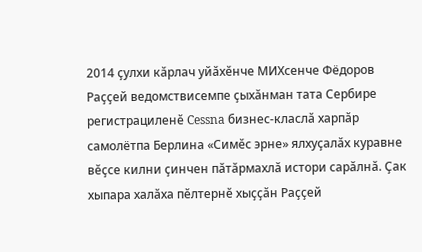2014 ҫулхи кӑрлач уйӑхӗнче МИХсенче Фёдоров Раҫҫей ведомствисемпе ҫыхӑнман тата Сербире регистрациленӗ Cessna бизнес-класлӑ харпӑр самолётпа Берлина «Симӗс эрне» ялхуҫалӑх куравне вӗҫсе килни ҫинчен пӑтӑрмахлӑ истори сарӑлнӑ. Ҫак хыпара халӑха пӗлтернӗ хыҫҫӑн Раҫҫей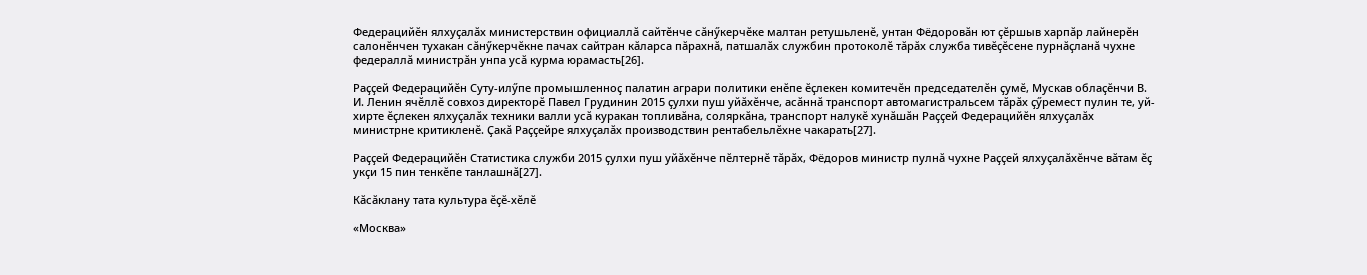Федерацийӗн ялхуҫалӑх министерствин официаллӑ сайтӗнче сӑнӳкерчӗке малтан ретушьленӗ, унтан Фёдоровӑн ют ҫӗршыв харпӑр лайнерӗн салонӗнчен тухакан сӑнӳкерчӗкне пачах сайтран кӑларса пӑрахнӑ, патшалӑх службин протоколӗ тӑрӑх служба тивӗҫӗсене пурнӑҫланӑ чухне федераллӑ министрӑн унпа усӑ курма юрамасть[26].

Раҫҫей Федерацийӗн Суту-илӳпе промышленноҫ палатин аграри политики енӗпе ӗҫлекен комитечӗн председателӗн ҫумӗ, Мускав облаҫӗнчи В. И. Ленин ячӗллӗ совхоз директорӗ Павел Грудинин 2015 ҫулхи пуш уйӑхӗнче, асӑннӑ транспорт автомагистральсем тӑрӑх ҫӳремест пулин те, уй-хирте ӗҫлекен ялхуҫалӑх техники валли усӑ куракан топливӑна, соляркӑна, транспорт налукӗ хунӑшӑн Раҫҫей Федерацийӗн ялхуҫалӑх министрне критикленӗ. Ҫакӑ Раҫҫейре ялхуҫалӑх производствин рентабельлӗхне чакарать[27].

Раҫҫей Федерацийӗн Статистика служби 2015 ҫулхи пуш уйӑхӗнче пӗлтернӗ тӑрӑх, Фёдоров министр пулнӑ чухне Раҫҫей ялхуҫалӑхӗнче вӑтам ӗҫ укҫи 15 пин тенкӗпе танлашнӑ[27].

Кӑсӑклану тата культура ӗҫӗ-хӗлӗ

«Москва»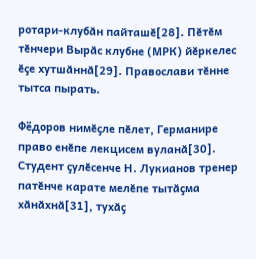ротари-клубӑн пайташӗ[28]. Пӗтӗм тӗнчери Вырӑс клубне (МРК) йӗркелес ӗҫе хутшӑннӑ[29]. Православи тӗнне тытса пырать.

Фёдоров нимӗҫле пӗлет, Германире право енӗпе лекцисем вуланӑ[30]. Студент ҫулӗсенче Н. Лукианов тренер патӗнче карате мелӗпе тытӑҫма хӑнӑхнӑ[31], тухӑҫ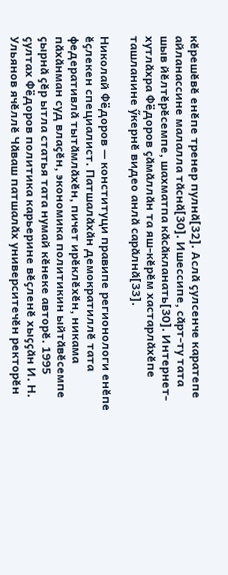кӗрешӗвӗ енӗпе тренер пулнӑ[32]. Аслӑ ҫулсенче каратепе айланассине малалла тӑснӑ[30]. Ишессипе, сӑрт-ту тата шыв йӗлтӗрӗсемпе, шахматпа кӑсӑкланать[30]. Интернет-хутлӑхра Фёдоров ҫӑмӑллӑн та яш-кӗрӗм хастарлӑхӗпе ташланине ӳкернӗ видео анлӑ сарӑлнӑ[33].

Николай Фёдоров — конституци правипе регионологи енӗпе ӗҫлекен специалист. Патшалӑхӑн демократиллӗ тата федеративлӑ тытӑмлӑхӗн, пичет ирӗклӗхӗн, никама пӑхӑнман суд влаҫӗн, экономика политикин ыйтӑвӗсемпе ҫырнӑ ҫӗр ытла статья тата нумай кӗнеке авторӗ. 1995 ҫултах Фёдоров политика карьерине вӗҫленӗ хыҫҫӑн И. Н. Ульянов ячӗллӗ Чӑваш патшалӑх университечӗн ректорӗн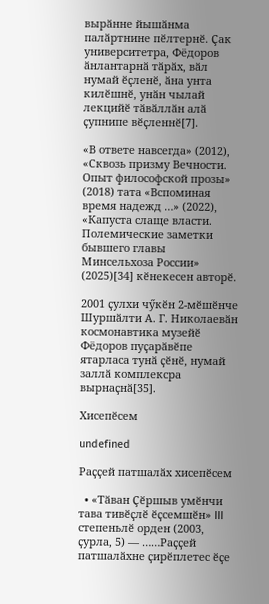вырӑнне йышӑнма палӑртнине пӗлтернӗ. Ҫак университетра, Фёдоров ӑнлантарнӑ тӑрӑх, вӑл нумай ӗҫленӗ, ӑна унта килӗшнӗ, унӑн чылай лекцийӗ тӑвӑллӑн алӑ ҫупнипе вӗҫленнӗ[7].

«В ответе навсегда» (2012), «Сквозь призму Вечности. Опыт философской прозы» (2018) тата «Вспоминая время надежд …» (2022), «Капуста слаще власти. Полемические заметки бывшего главы Минсельхоза России» (2025)[34] кӗнекесен авторӗ.

2001 ҫулхи чӳкӗн 2-мӗшӗнче Шуршӑлти А. Г. Николаевӑн космонавтика музейӗ Фёдоров пуҫарӑвӗпе ятарласа тунӑ ҫӗнӗ, нумай заллӑ комплексра вырнаҫнӑ[35].

Хисепӗсем

undefined

Раҫҫей патшалӑх хисепӗсем

  • «Тӑван Ҫӗршыв умӗнчи тава тивӗҫлӗ ӗҫсемшӗн» III степеньлӗ орден (2003, ҫурла, 5) — ……Раҫҫей патшалӑхне ҫирӗплетес ӗҫе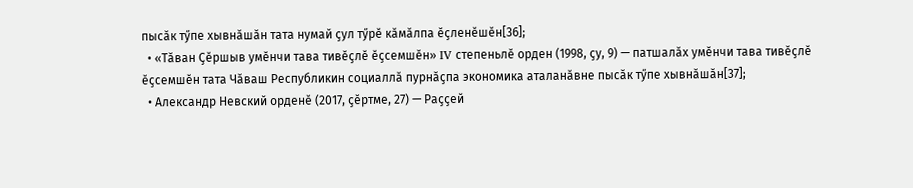пысӑк тӳпе хывнӑшӑн тата нумай ҫул тӳрӗ кӑмӑлпа ӗҫленӗшӗн[36];
  • «Тӑван Ҫӗршыв умӗнчи тава тивӗҫлӗ ӗҫсемшӗн» IV степеньлӗ орден (1998, ҫу, 9) — патшалӑх умӗнчи тава тивӗҫлӗ ӗҫсемшӗн тата Чӑваш Республикин социаллӑ пурнӑҫпа экономика аталанӑвне пысӑк тӳпе хывнӑшӑн[37];
  • Александр Невский орденӗ (2017, ҫӗртме, 27) — Раҫҫей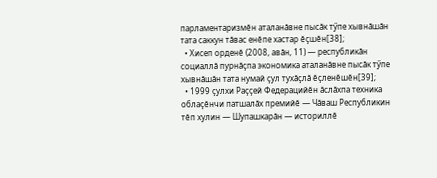парламентаризмӗн аталанӑвне пысӑк тӳпе хывнӑшӑн тата саккун тӑвас енӗпе хастар ӗҫшӗн[38];
  • Хисеп орденӗ (2008, авӑн, 11) — республикӑн социаллӑ пурнӑҫпа экономика аталанӑвне пысӑк тӳпе хывнӑшӑн тата нумай ҫул тухӑҫлӑ ӗҫленӗшӗн[39];
  • 1999 ҫулхи Раҫҫей Федерацийӗн ӑслӑхпа техника облаҫӗнчи патшалӑх премийӗ — Чӑваш Республикин тӗп хулин — Шупашкарӑн — историллӗ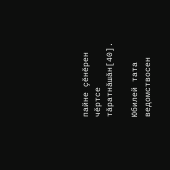пайне ҫӗнӗрен чӗртсе тӑратнӑшӑн[40].

Юбилей тата ведомствосен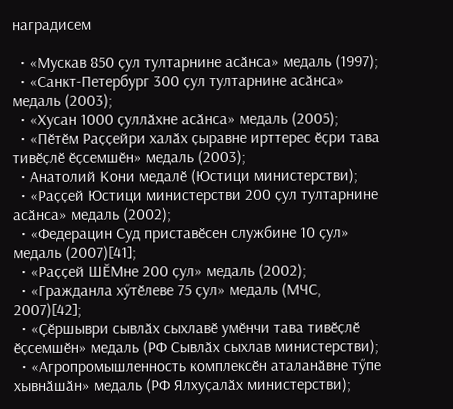наградисем

  • «Мускав 850 ҫул тултарнине асӑнса» медаль (1997);
  • «Санкт-Петербург 300 ҫул тултарнине асӑнса» медаль (2003);
  • «Хусан 1000 ҫуллӑхне асӑнса» медаль (2005);
  • «Пӗтӗм Раҫҫейри халӑх ҫыравне ирттерес ӗҫри тава тивӗҫлӗ ӗҫсемшӗн» медаль (2003);
  • Анатолий Кони медалӗ (Юстици министерстви);
  • «Раҫҫей Юстици министерстви 200 ҫул тултарнине асӑнса» медаль (2002);
  • «Федерацин Суд приставӗсен службине 10 ҫул» медаль (2007)[41];
  • «Раҫҫей ШӖМне 200 ҫул» медаль (2002);
  • «Гражданла хӳтӗлеве 75 ҫул» медаль (МЧС, 2007)[42];
  • «Ҫӗршыври сывлӑх сыхлавӗ умӗнчи тава тивӗҫлӗ ӗҫсемшӗн» медаль (РФ Сывлӑх сыхлав министерстви);
  • «Агропромышленность комплексӗн аталанӑвне тӳпе хывнӑшӑн» медаль (РФ Ялхуҫалӑх министерстви);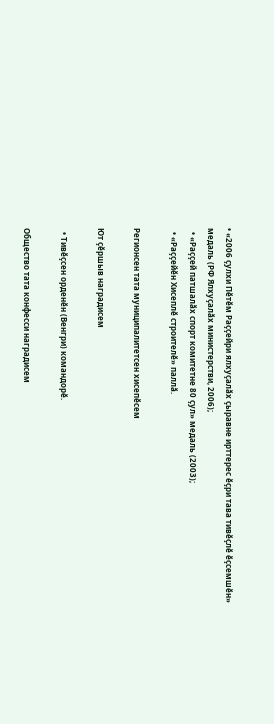• «2006 ҫулхи Пӗтӗм Раҫҫейри ялхуҫалӑх ҫыравне ирттерес ӗҫри тава тивӗҫлӗ ӗҫсемшӗн» медаль (РФ Ялхуҫалӑх министерстви, 2006);
  • «Раҫҫей патшалӑх спорт комитетне 80 ҫул» медаль (2003);
  • «Раҫҫейӗн Хисеплӗ строителӗ» паллӑ.

Регионсен тата муниципалитетсен хисепӗсем

Ют ҫӗршыв наградисем

  • Тивӗҫсен орденӗн (Венгри) командорӗ.

Общество тата конфесси наградисем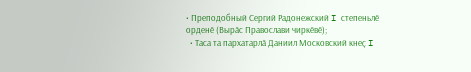• Преподобный Сергий Радонежский I степеньлӗ орденӗ (Вырӑс Православи чиркӗвӗ);
  • Таса та пархатарлӑ Даниил Московский кнеҫ I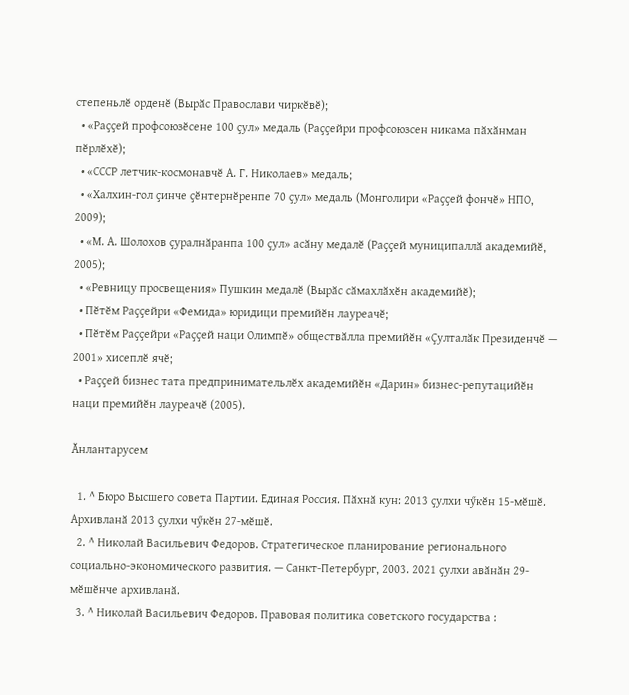степеньлӗ орденӗ (Вырӑс Православи чиркӗвӗ);
  • «Раҫҫей профсоюзӗсене 100 ҫул» медаль (Раҫҫейри профсоюзсен никама пӑхӑнман пӗрлӗхӗ);
  • «СССР летчик-космонавчӗ А. Г. Николаев» медаль;
  • «Халхин-гол ҫинче ҫӗнтернӗренпе 70 ҫул» медаль (Монголири «Раҫҫей фончӗ» НПО, 2009);
  • «М. А. Шолохов ҫуралнӑранпа 100 ҫул» асӑну медалӗ (Раҫҫей муниципаллӑ академийӗ, 2005);
  • «Ревницу просвещения» Пушкин медалӗ (Вырӑс сӑмахлӑхӗн академийӗ);
  • Пӗтӗм Раҫҫейри «Фемида» юридици премийӗн лауреачӗ;
  • Пӗтӗм Раҫҫейри «Раҫҫей наци Олимпӗ» обществӑлла премийӗн «Ҫулталӑк Президенчӗ — 2001» хисеплӗ ячӗ;
  • Раҫҫей бизнес тата предпринимательлӗх академийӗн «Дарин» бизнес-репутацийӗн наци премийӗн лауреачӗ (2005).

Ӑнлантарусем

  1. ^ Бюро Высшего совета Партии. Единая Россия. Пӑхнӑ кун: 2013 ҫулхи чӳкӗн 15-мӗшӗ. Архивланӑ 2013 ҫулхи чӳкӗн 27-мӗшӗ.
  2. ^ Николай Васильевич Федоров. Стратегическое планирование регионального социально-экономического развития. — Санкт-Петербург, 2003. 2021 ҫулхи авӑнӑн 29-мӗшӗнче архивланӑ.
  3. ^ Николай Васильевич Федоров. Правовая политика советского государства :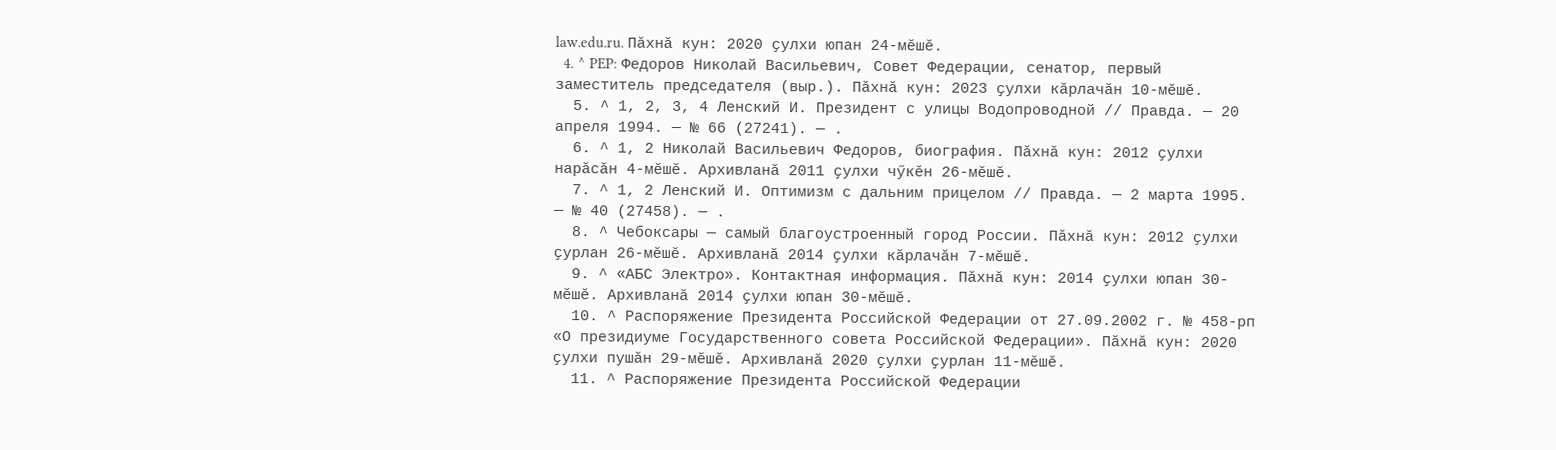law.edu.ru. Пӑхнӑ кун: 2020 ҫулхи юпан 24-мӗшӗ.
  4. ^ PEP: Федоров Николай Васильевич, Совет Федерации, сенатор, первый заместитель председателя (выр.). Пӑхнӑ кун: 2023 ҫулхи кӑрлачӑн 10-мӗшӗ.
  5. ^ 1, 2, 3, 4 Ленский И. Президент с улицы Водопроводной // Правда. — 20 апреля 1994. — № 66 (27241). — .
  6. ^ 1, 2 Николай Васильевич Федоров, биография. Пӑхнӑ кун: 2012 ҫулхи нарӑсӑн 4-мӗшӗ. Архивланӑ 2011 ҫулхи чӳкӗн 26-мӗшӗ.
  7. ^ 1, 2 Ленский И. Оптимизм с дальним прицелом // Правда. — 2 марта 1995. — № 40 (27458). — .
  8. ^ Чебоксары — самый благоустроенный город России. Пӑхнӑ кун: 2012 ҫулхи ҫурлан 26-мӗшӗ. Архивланӑ 2014 ҫулхи кӑрлачӑн 7-мӗшӗ.
  9. ^ «АБС Электро». Контактная информация. Пӑхнӑ кун: 2014 ҫулхи юпан 30-мӗшӗ. Архивланӑ 2014 ҫулхи юпан 30-мӗшӗ.
  10. ^ Распоряжение Президента Российской Федерации от 27.09.2002 г. № 458-рп «О президиуме Государственного совета Российской Федерации». Пӑхнӑ кун: 2020 ҫулхи пушӑн 29-мӗшӗ. Архивланӑ 2020 ҫулхи ҫурлан 11-мӗшӗ.
  11. ^ Распоряжение Президента Российской Федерации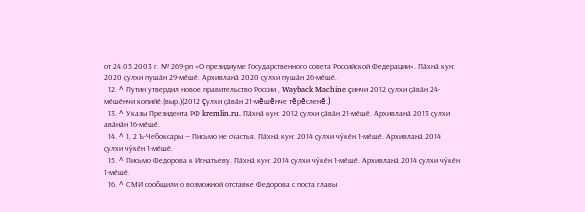от 24.05.2003 г. № 269-рп «О президиуме Государственного совета Российской Федерации». Пӑхнӑ кун: 2020 ҫулхи пушӑн 29-мӗшӗ. Архивланӑ 2020 ҫулхи пушӑн 26-мӗшӗ.
  12. ^ Путин утвердил новое правительство России , Wayback Machine çинчи 2012 ҫулхи ҫӑвӑн 24-мӗшӗнчи копийӗ.(выр.)(2012 çулхи ҫӑвӑн 21-мĕшĕнче тĕрĕсленĕ.)
  13. ^ Указы Президента РФ kremlin.ru. Пӑхнӑ кун: 2012 ҫулхи ҫӑвӑн 21-мӗшӗ. Архивланӑ 2013 ҫулхи авӑнӑн 16-мӗшӗ.
  14. ^ 1, 2 Ъ-Чебоксары — Письмо не счастья. Пӑхнӑ кун: 2014 ҫулхи чӳкӗн 1-мӗшӗ. Архивланӑ 2014 ҫулхи чӳкӗн 1-мӗшӗ.
  15. ^ Письмо Федорова к Игнатьеву. Пӑхнӑ кун: 2014 ҫулхи чӳкӗн 1-мӗшӗ. Архивланӑ 2014 ҫулхи чӳкӗн 1-мӗшӗ.
  16. ^ СМИ сообщили о возможной отставке Федорова с поста главы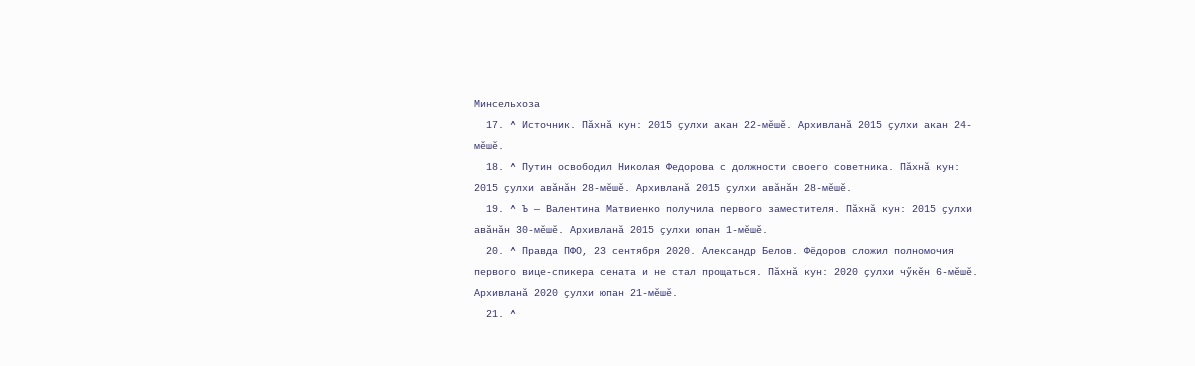Минсельхоза
  17. ^ Источник. Пӑхнӑ кун: 2015 ҫулхи акан 22-мӗшӗ. Архивланӑ 2015 ҫулхи акан 24-мӗшӗ.
  18. ^ Путин освободил Николая Федорова с должности своего советника. Пӑхнӑ кун: 2015 ҫулхи авӑнӑн 28-мӗшӗ. Архивланӑ 2015 ҫулхи авӑнӑн 28-мӗшӗ.
  19. ^ Ъ — Валентина Матвиенко получила первого заместителя. Пӑхнӑ кун: 2015 ҫулхи авӑнӑн 30-мӗшӗ. Архивланӑ 2015 ҫулхи юпан 1-мӗшӗ.
  20. ^ Правда ПФО, 23 сентября 2020. Александр Белов. Фёдоров сложил полномочия первого вице-спикера сената и не стал прощаться. Пӑхнӑ кун: 2020 ҫулхи чӳкӗн 6-мӗшӗ. Архивланӑ 2020 ҫулхи юпан 21-мӗшӗ.
  21. ^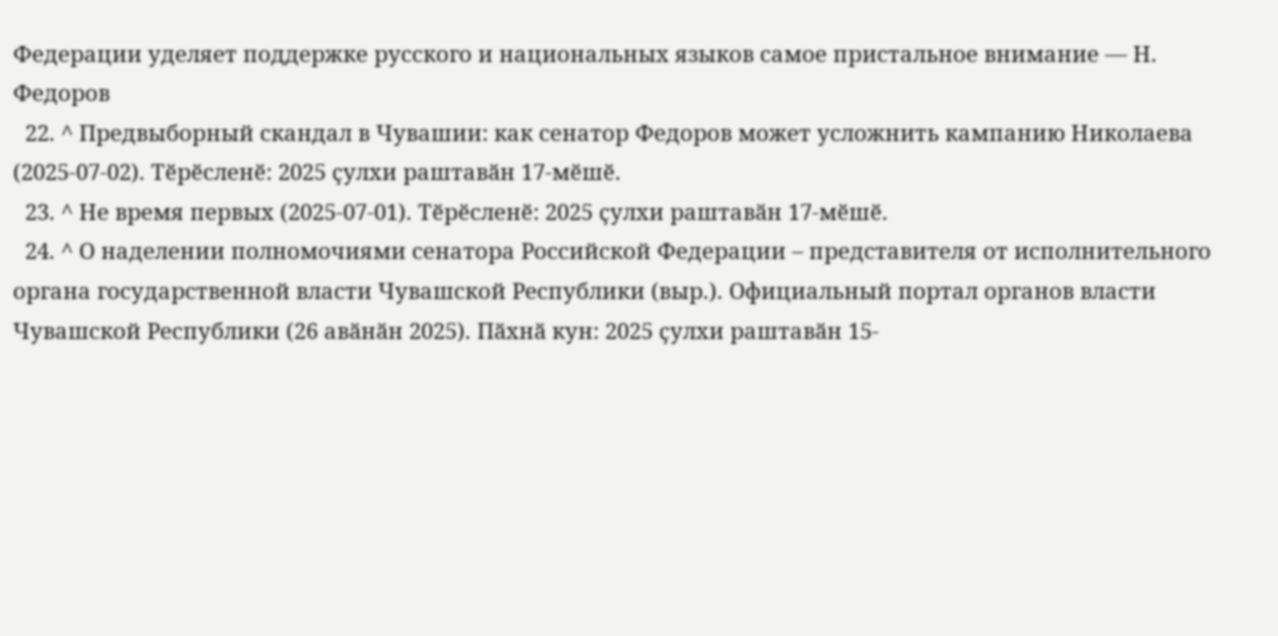Федерации уделяет поддержке русского и национальных языков самое пристальное внимание — Н. Федоров
  22. ^ Предвыборный скандал в Чувашии: как сенатор Федоров может усложнить кампанию Николаева (2025-07-02). Тӗрӗсленӗ: 2025 ҫулхи раштавӑн 17-мӗшӗ.
  23. ^ Не время первых (2025-07-01). Тӗрӗсленӗ: 2025 ҫулхи раштавӑн 17-мӗшӗ.
  24. ^ О наделении полномочиями сенатора Российской Федерации – представителя от исполнительного органа государственной власти Чувашской Республики (выр.). Официальный портал органов власти Чувашской Республики (26 авӑнӑн 2025). Пӑхнӑ кун: 2025 ҫулхи раштавӑн 15-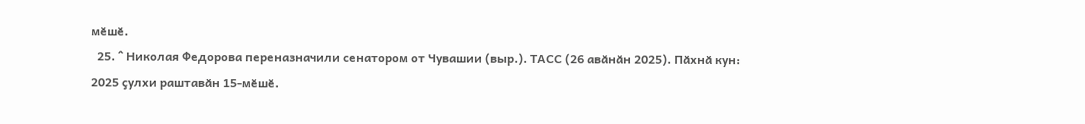мӗшӗ.
  25. ^ Николая Федорова переназначили сенатором от Чувашии (выр.). ТАСС (26 авӑнӑн 2025). Пӑхнӑ кун: 2025 ҫулхи раштавӑн 15-мӗшӗ.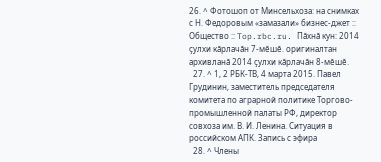26. ^ Фотошоп от Минсельхоза: на снимках с Н. Федоровым «замазали» бизнес-джет :: Общество :: Top.rbc.ru. Пӑхнӑ кун: 2014 ҫулхи кӑрлачӑн 7-мӗшӗ. оригиналтан архивланӑ 2014 ҫулхи кӑрлачӑн 8-мӗшӗ.
  27. ^ 1, 2 РБК-ТВ, 4 марта 2015. Павел Грудинин, заместитель председателя комитета по аграрной политике Торгово-промышленной палаты РФ, директор совхоза им. В. И. Ленина. Ситуация в российском АПК. Запись с эфира
  28. ^ Члены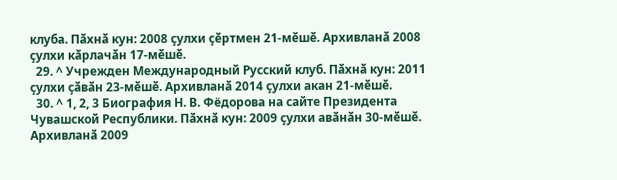клуба. Пӑхнӑ кун: 2008 ҫулхи ҫӗртмен 21-мӗшӗ. Архивланӑ 2008 ҫулхи кӑрлачӑн 17-мӗшӗ.
  29. ^ Учрежден Международный Русский клуб. Пӑхнӑ кун: 2011 ҫулхи ҫӑвӑн 23-мӗшӗ. Архивланӑ 2014 ҫулхи акан 21-мӗшӗ.
  30. ^ 1, 2, 3 Биография Н. В. Фёдорова на сайте Президента Чувашской Республики. Пӑхнӑ кун: 2009 ҫулхи авӑнӑн 30-мӗшӗ. Архивланӑ 2009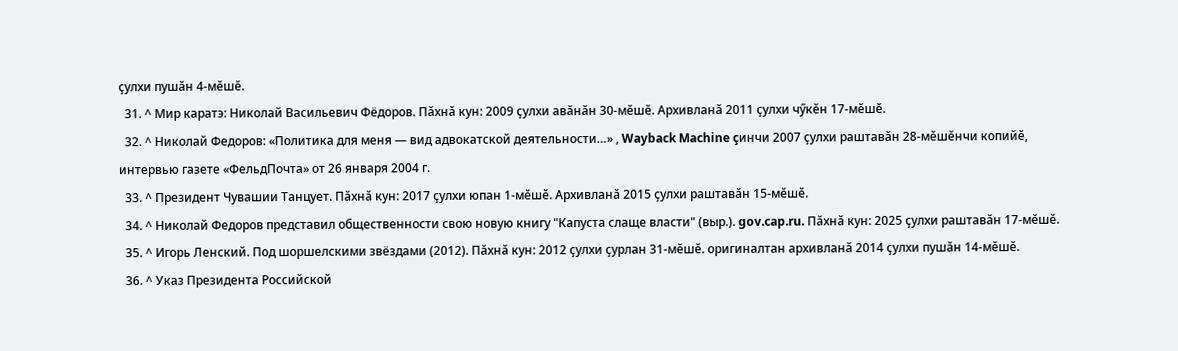ҫулхи пушӑн 4-мӗшӗ.
  31. ^ Мир каратэ: Николай Васильевич Фёдоров. Пӑхнӑ кун: 2009 ҫулхи авӑнӑн 30-мӗшӗ. Архивланӑ 2011 ҫулхи чӳкӗн 17-мӗшӗ.
  32. ^ Николай Федоров: «Политика для меня — вид адвокатской деятельности…» , Wayback Machine çинчи 2007 ҫулхи раштавӑн 28-мӗшӗнчи копийӗ, интервью газете «ФельдПочта» от 26 января 2004 г.
  33. ^ Президент Чувашии Танцует. Пӑхнӑ кун: 2017 ҫулхи юпан 1-мӗшӗ. Архивланӑ 2015 ҫулхи раштавӑн 15-мӗшӗ.
  34. ^ Николай Федоров представил общественности свою новую книгу "Капуста слаще власти" (выр.). gov.cap.ru. Пӑхнӑ кун: 2025 ҫулхи раштавӑн 17-мӗшӗ.
  35. ^ Игорь Ленский. Под шоршелскими звёздами (2012). Пӑхнӑ кун: 2012 ҫулхи ҫурлан 31-мӗшӗ. оригиналтан архивланӑ 2014 ҫулхи пушӑн 14-мӗшӗ.
  36. ^ Указ Президента Российской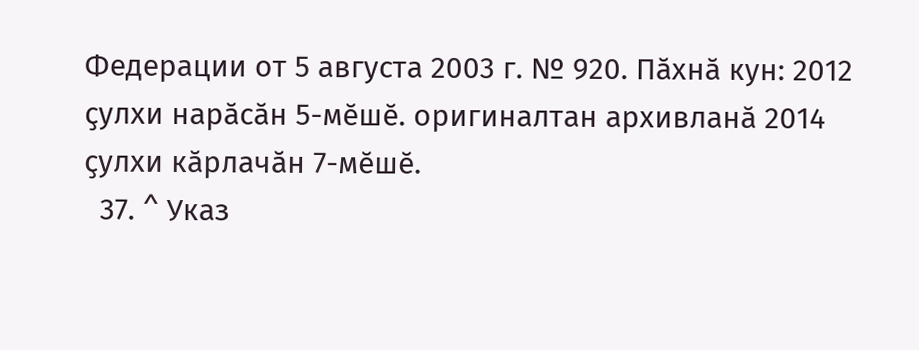Федерации от 5 августа 2003 г. № 920. Пӑхнӑ кун: 2012 ҫулхи нарӑсӑн 5-мӗшӗ. оригиналтан архивланӑ 2014 ҫулхи кӑрлачӑн 7-мӗшӗ.
  37. ^ Указ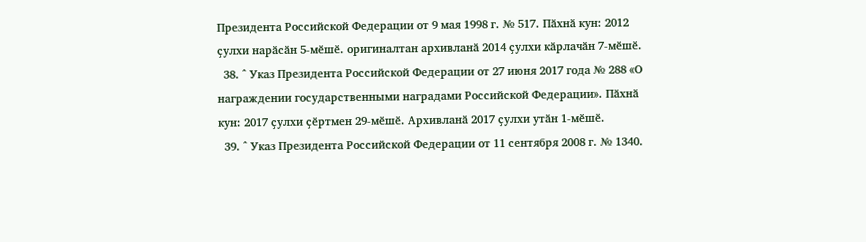Президента Российской Федерации от 9 мая 1998 г. № 517. Пӑхнӑ кун: 2012 ҫулхи нарӑсӑн 5-мӗшӗ. оригиналтан архивланӑ 2014 ҫулхи кӑрлачӑн 7-мӗшӗ.
  38. ^ Указ Президента Российской Федерации от 27 июня 2017 года № 288 «О награждении государственными наградами Российской Федерации». Пӑхнӑ кун: 2017 ҫулхи ҫӗртмен 29-мӗшӗ. Архивланӑ 2017 ҫулхи утӑн 1-мӗшӗ.
  39. ^ Указ Президента Российской Федерации от 11 сентября 2008 г. № 1340.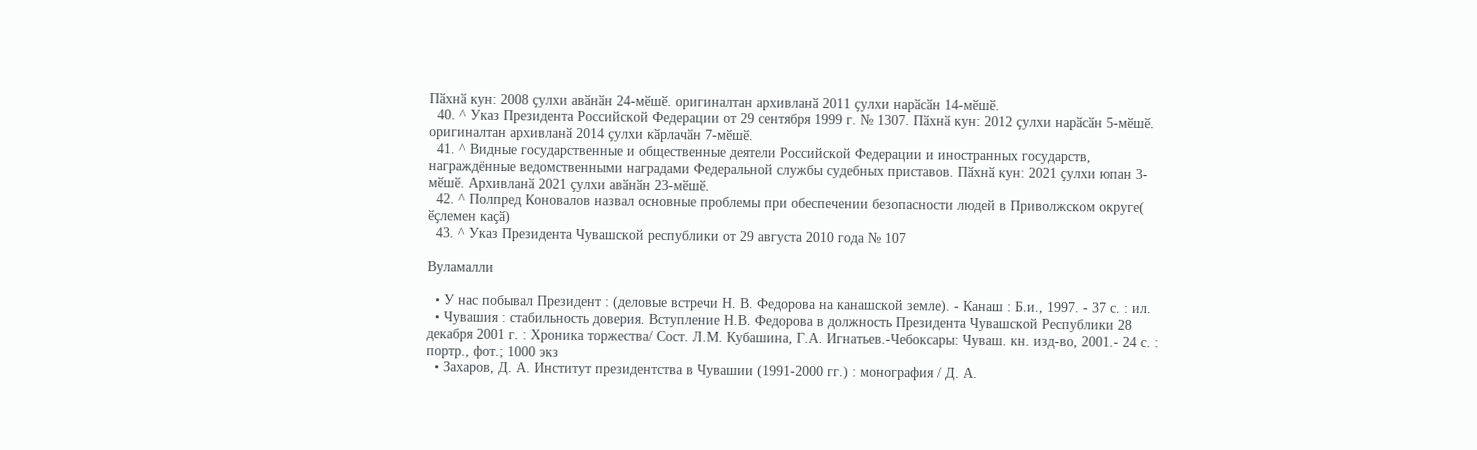Пӑхнӑ кун: 2008 ҫулхи авӑнӑн 24-мӗшӗ. оригиналтан архивланӑ 2011 ҫулхи нарӑсӑн 14-мӗшӗ.
  40. ^ Указ Президента Российской Федерации от 29 сентября 1999 г. № 1307. Пӑхнӑ кун: 2012 ҫулхи нарӑсӑн 5-мӗшӗ. оригиналтан архивланӑ 2014 ҫулхи кӑрлачӑн 7-мӗшӗ.
  41. ^ Видные государственные и общественные деятели Российской Федерации и иностранных государств, награждённые ведомственными наградами Федеральной службы судебных приставов. Пӑхнӑ кун: 2021 ҫулхи юпан 3-мӗшӗ. Архивланӑ 2021 ҫулхи авӑнӑн 23-мӗшӗ.
  42. ^ Полпред Коновалов назвал основные проблемы при обеспечении безопасности людей в Приволжском округе( ӗҫлемен каҫӑ)
  43. ^ Указ Президента Чувашской республики от 29 августа 2010 года № 107

Вуламалли

  • У нас побывал Президент : (деловые встречи Н. В. Федорова на канашской земле). - Канаш : Б.и., 1997. - 37 с. : ил.
  • Чувашия : стабильность доверия. Вступление Н.В. Федорова в должность Президента Чувашской Республики 28 декабря 2001 г. : Хроника торжества/ Сост. Л.М. Кубашина, Г.А. Игнатьев.-Чебоксары: Чуваш. кн. изд-во, 2001.- 24 с. : портр., фот.; 1000 экз
  • Захаров, Д. А. Институт президентства в Чувашии (1991-2000 гг.) : монография / Д. А.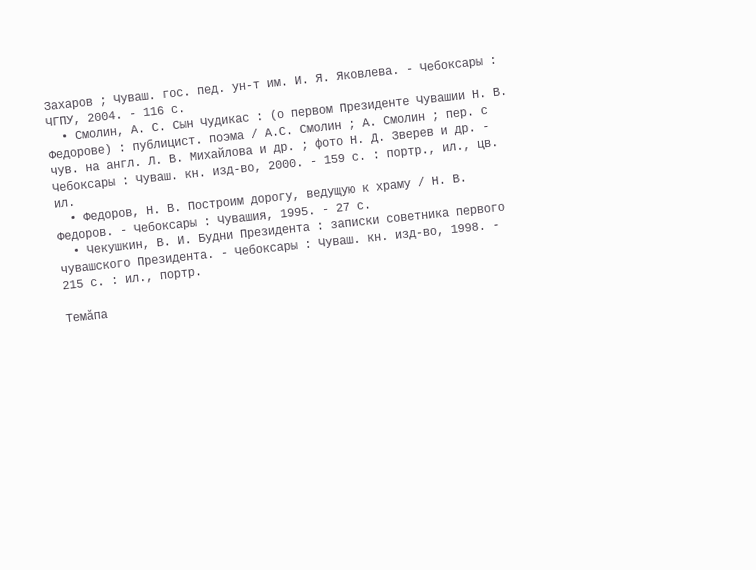Захаров ; Чуваш. гос. пед. ун-т им. И. Я. Яковлева. - Чебоксары : ЧГПУ, 2004. - 116 с.
  • Смолин, А. С. Сын Чудикас : (о первом Президенте Чувашии Н. В. Федорове) : публицист. поэма / А.С. Смолин ; А. Смолин ; пер. с чув. на англ. Л. В. Михайлова и др. ; фото Н. Д. Зверев и др. - Чебоксары : Чуваш. кн. изд-во, 2000. - 159 с. : портр., ил., цв. ил.
  • Федоров, Н. В. Построим дорогу, ведущую к храму / Н. В. Федоров. - Чебоксары : Чувашия, 1995. - 27 с.
  • Чекушкин, В. И. Будни Президента : записки советника первого чувашского Президента. - Чебоксары : Чуваш. кн. изд-во, 1998. - 215 с. : ил., портр.

Темӑпа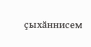ҫыхӑннисем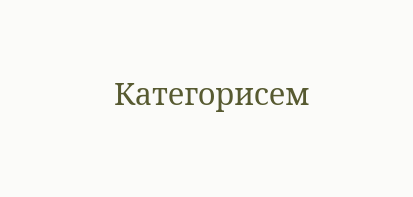Категорисем